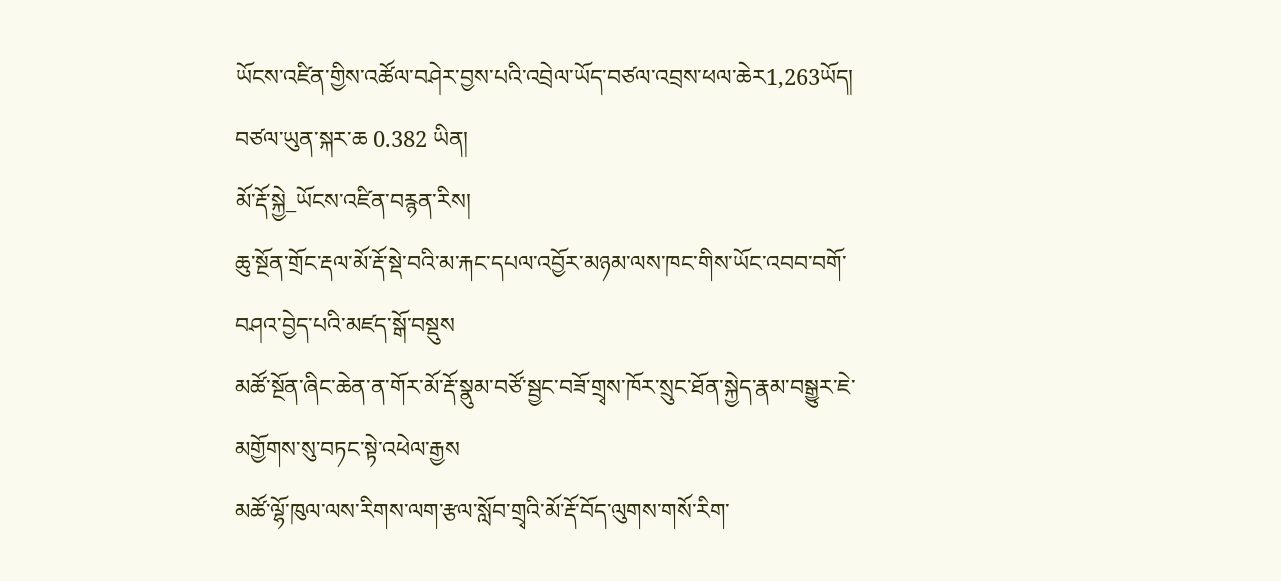ཡོངས་འཛིན་གྱིས་འཚོལ་བཤེར་བྱས་པའི་འབྲེལ་ཡོད་བཙལ་འབྲས་ཕལ་ཆེར1,263ཡོད།  བཙལ་ཡུན་སྐར་ཆ 0.382 ཡིན།
མོ་རྡོ་སྐྱེ_ཡོངས་འཛིན་བརྙན་རིས།
ཆུ་སྔོན་གྲོང་རྡལ་མོ་རྡོ་སྡེ་བའི་མ་རྐང་དཔལ་འབྱོར་མཉམ་ལས་ཁང་གིས་ཡོང་འབབ་བགོ་བཤའ་བྱེད་པའི་མཛད་སྒོ་བསྡུས
མཚོ་སྔོན་ཞིང་ཆེན་ན་གོར་མོ་རྡོ་སྣུམ་བཙོ་སྦྱང་བཟོ་གྲྭས་ཁོར་སྲུང་ཐོན་སྐྱེད་རྣམ་བསྒྱུར་ཇེ་མགྱོགས་སུ་བཏང་སྟེ་འཕེལ་རྒྱས
མཚོ་ལྷོ་ཁུལ་ལས་རིགས་ལག་རྩལ་སློབ་གྲྭའི་མོ་རྡོ་བོད་ལུགས་གསོ་རིག་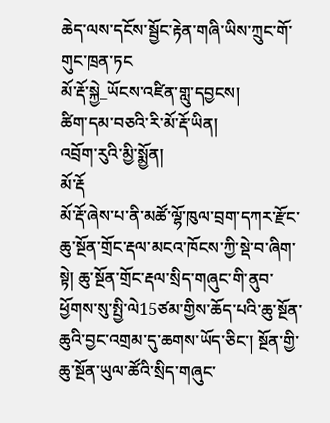ཆེད་ལས་དངོས་སྦྱོང་རྟེན་གཞི་ཡིས་ཀྲུང་གོ་གུང་ཁྲན་ཏང
མོ་རྡོ་སྐྱེ_ཡོངས་འཛིན་གླུ་དབྱངས།
ཚིག་དམ་བཅའི་རི་མོ་རྡོ་ཡིན།
འབྲོག་རུའི་མྱི་སྨྱོན།
མོ་རྡོ
མོ་རྡོ་ཞེས་པ་ནི་མཚོ་ལྷོ་ཁུལ་བྲག་དཀར་རྫོང་ཆུ་སྔོན་གྲོང་རྡལ་མངའ་ཁོངས་ཀྱི་སྡེ་བ་ཞིག་སྟེ། ཆུ་སྔོན་གྲོང་རྡལ་སྲིད་གཞུང་གི་ནུབ་ཕྱོགས་སུ་སྤྱི་ལེ15ཙམ་གྱིས་ཆོད་པའི་ཆུ་སྔོན་ཆུའི་བྱང་འགྲམ་དུ་ཆགས་ཡོད་ཅིང་། སྔོན་གྱི་ཆུ་སྔོན་ཡུལ་ཚོའི་སྲིད་གཞུང་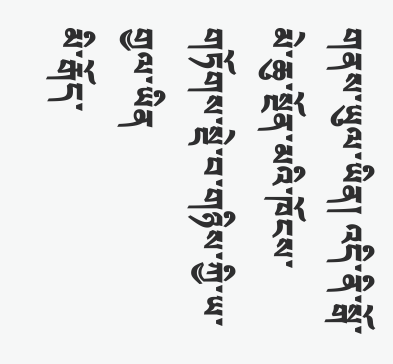གནས་ཡུལ་ཡིན། འདི་ནི་སྒོ་མེ་ཆུ་སྔོན་མའི་ཁོངས་གཏོགས་སྡེ་བ་གཉིས་ཀྱི་ཡ་གྱལ་ཡིན
མི་རྒོད་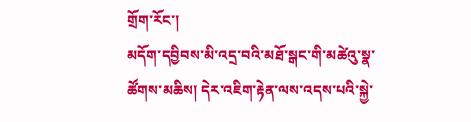གྲོག་རོང་།
མདོག་དབྱིབས་མི་འདྲ་བའི་མཐོ་སྒང་གི་མཚེའུ་སྣ་ཚོགས་མཆིས། དེར་འཇིག་རྟེན་ལས་འདས་པའི་སྐྱེ་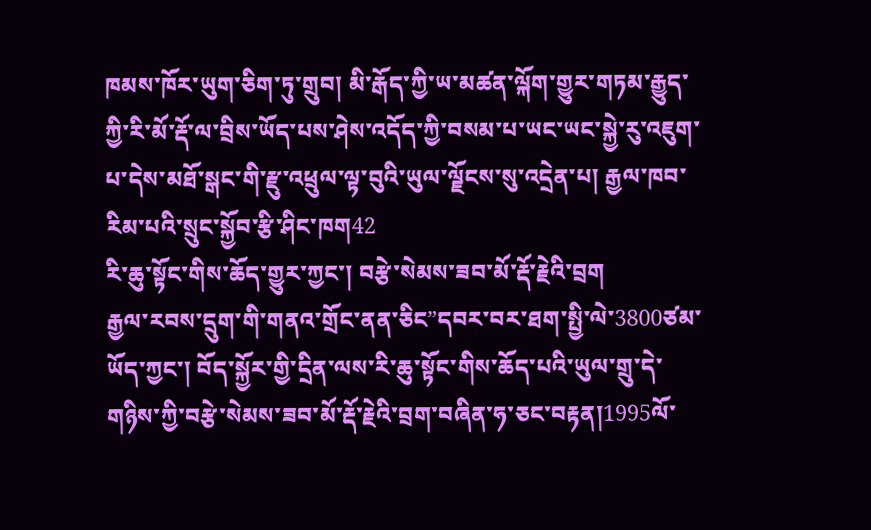ཁམས་ཁོར་ཡུག་ཅིག་ཏུ་གྲུབ། མི་རྒོད་ཀྱི་ཡ་མཚན་ལྐོག་གྱུར་གཏམ་རྒྱུད་ཀྱི་རི་མོ་རྡོ་ལ་བྲིས་ཡོད་པས་ཤེས་འདོད་ཀྱི་བསམ་པ་ཡང་ཡང་སྐྱེ་རུ་འཇུག་པ་དེས་མཐོ་སྒང་གི་རྫུ་འཕྲུལ་ལྟ་བུའི་ཡུལ་ལྗོངས་སུ་འདྲེན་པ། རྒྱལ་ཁབ་རིམ་པའི་སྲུང་སྐྱོབ་རྩི་ཤིང་ཁག42
རི་ཆུ་སྟོང་གིས་ཆོད་གྱུར་ཀྱང་། བརྩེ་སེམས་ཟབ་མོ་རྡོ་རྗེའི་བྲག
རྒྱལ་རབས་དྲུག་གི་གནའ་གྲོང་ནན་ཅིང”དབར་བར་ཐག་སྤྱི་ལེ་3800ཙམ་ཡོད་ཀྱང་། བོད་སྐྱོར་གྱི་དྲིན་ལས་རི་ཆུ་སྟོང་གིས་ཆོད་པའི་ཡུལ་གྲུ་དེ་གཉིས་ཀྱི་བརྩེ་སེམས་ཟབ་མོ་རྡོ་རྗེའི་བྲག་བཞིན་ཧ་ཅང་བརྟན།1995ལོ་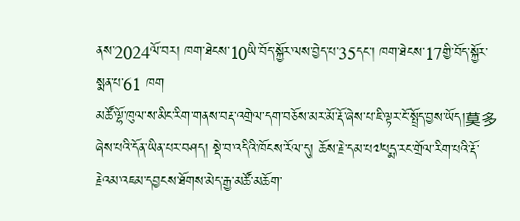ནས་2024ལོ་བར། ཁག་ཐེངས་10ཡི་བོད་སྐྱོར་ལས་བྱེད་པ་35དང་། ཁག་ཐེངས་17གྱི་བོད་སྐྱོར་སྨན་པ་61 ཁག
མཚོ་ལྷོ་ཁུལ་ས་མིང་རིག་གནས་བརྡ་འགྲེལ་དག་བཅོས་མར་མོ་རྡོ་ཞེས་པ་ཇི་ལྟར་ངོ་སྤྲོད་བྱས་ཡོད།莫多
ཞེས་པའི་དོན་ཡིན་པར་བཤད། སྡེ་བ་འདིའི་ཁོངས་རོལ་དུ། ཆོས་རྗེ་དམ་པ༧པདྨ་རང་གྲོལ་རིག་པའི་རྡོ་རྗེའམ་འཇམ་དབྱངས་ཐོགས་མེད་རྒྱ་མཚོ་མཆོག་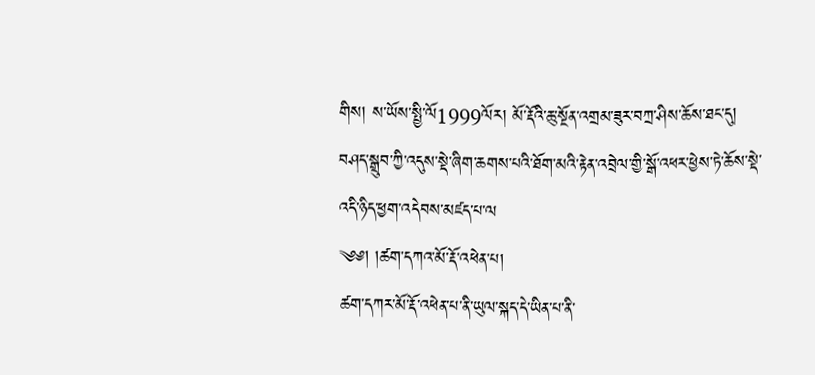གིས། ས་ཡོས་སྤྱི་ལོ1999ལོར། མོ་རྡོའི་ཆུ་སྔོན་འགྲམ་ཟུར་བཀྲ་ཤིས་ཆོས་ཐང་དུ། བཤད་སྒྲུབ་ཀྱི་འདུས་སྡེ་ཞིག་ཆགས་པའི་ཐོག་མའི་རྟེན་འབྲེལ་གྱི་སྒོ་འཕར་ཕྱེས་ཏེ་ཆོས་སྡེ་འདི་ཉིད་ཕྱག་འདེབས་མཛད་པ་ལ
༄༅། །ཚག་དཀའ་མོ་རྡོ་འཕེན་པ།
ཚག་དཀར་མོ་རྡོ་འཕེན་པ་ནི་ཡུལ་སྐད་དེ་ཡིན་པ་ནི་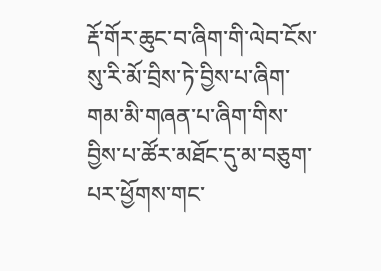རྡོ་གོར་ཆུང་བ་ཞིག་གི་ལེབ་ངོས་སུ་རི་མོ་བྲིས་ཏེ་བྱིས་པ་ཞིག་གམ་མི་གཞན་པ་ཞིག་གིས་བྱིས་པ་ཚོར་མཐོང་དུ་མ་བཅུག་པར་ཕྱོགས་གང་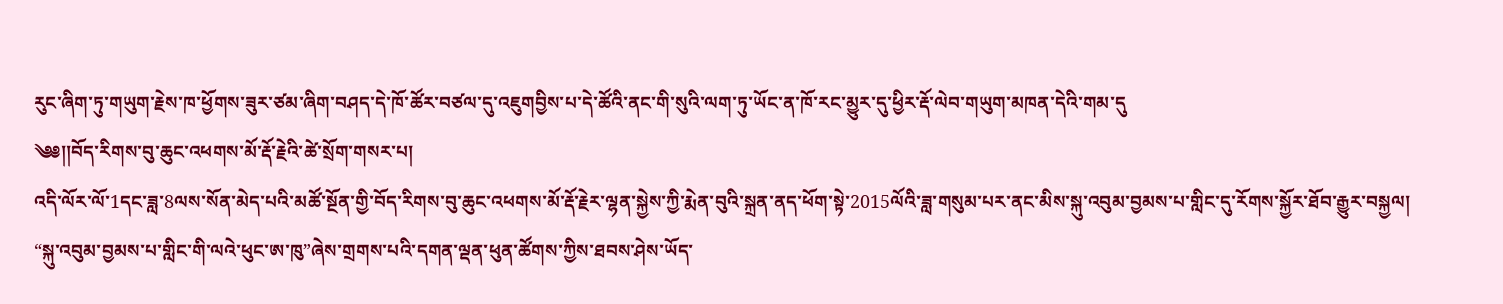རུང་ཞིག་ཏུ་གཡུག་རྗེས་ཁ་ཕྱོགས་ཟུར་ཙམ་ཞིག་བཤད་དེ་ཁོ་ཚོར་བཙལ་དུ་འཇུགབྱིས་པ་དེ་ཚོའི་ནང་གི་སུའི་ལག་ཏུ་ཡོང་ན་ཁོ་རང་མྱུར་དུ་ཕྱིར་རྡོ་ལེབ་གཡུག་མཁན་དེའི་གམ་དུ
༄༅།།བོད་རིགས་བུ་ཆུང་འཕགས་མོ་རྡོ་རྗེའི་ཚེ་སྲོག་གསར་པ།
འདི་ལོར་ལོ་1དང་ཟླ་8ལས་སོན་མེད་པའི་མཚོ་སྔོན་གྱི་བོད་རིགས་བུ་ཆུང་འཕགས་མོ་རྡོ་རྗེར་ལྷན་སྐྱེས་ཀྱི་རྨེན་བུའི་སྐྲན་ནད་ཕོག་སྟེ་2015ལོའི་ཟླ་གསུམ་པར་ནང་མིས་སྐུ་འབུམ་བྱམས་པ་གླིང་དུ་རོགས་སྐྱོར་ཐོབ་རྒྱུར་བསྐྱལ། “སྐུ་འབུམ་བྱམས་པ་གླིང་གི་ལའེ་ཕུང་ཨ་ཁུ”ཞེས་གྲགས་པའི་དགན་ལྡན་ཕུན་ཚོགས་ཀྱིས་ཐབས་ཤེས་ཡོད་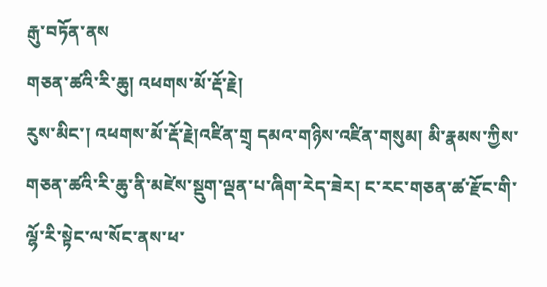རྒུ་བཏོན་ནས
གཅན་ཚའི་རི་ཆུ། འཕགས་མོ་རྡོ་རྗེ།
རུས་མིང་། འཕགས་མོ་རྡོ་རྗེ།འཛིན་གྲྭ དམའ་གཉིས་འཛིན་གསུམ། མི་རྣམས་ཀྱིས་གཅན་ཚའི་རི་ཆུ་ནི་མཛེས་སྡུག་ལྡན་པ་ཞིག་རེད་ཟེར། ང་རང་གཅན་ཚ་རྫོང་གི་ལྷོ་རི་སྟེང་ལ་སོང་ནས་ཕ་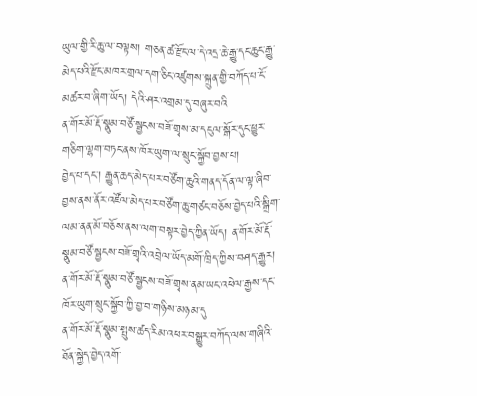ཡུལ་གྱི་རི་ཆུ་ལ་བལྟས། གཅན་ཚ་རྫོང་ལ་དེ་འདྲ་ཆེ་རྒྱུ་དང་ཆུང་རྒྱུ་མེད་པའི་རྫོང་མཁར་གྲལ་དག་ཅིང་འཛུགས་སྐྲུན་གྱི་བཀོད་པ་ངོ་མཚར་བ་ཞིག་ཡོད། དེའི་ཤར་འགྲམ་དུ་བཞུར་བའི
ན་གོར་མོ་རྡོ་སྣུམ་བཙོ་སྦྱངས་བཟོ་གྲྭས་མ་དངུལ་སྒོར་དུང་ཕྱུར་གཅིག་ལྷག་བཏང་ནས་ཁོར་ཡུག་ལ་སྲུང་སྐྱོབ་བྱས་པ།
བྱེད་པ་དང་། རྒྱུན་ཆད་མེད་པར་བཙོག་ཆུའི་གནད་དོན་ལ་ལྟ་ཞིབ་བྱས་ནས་ནོར་འཛོལ་མེད་པར་བཙོག་ཆུ་གཙང་བཅོས་བྱེད་པའི་སྒྲིག་ལམ་ནན་མོ་བཅོས་ནས་ལག་བསྟར་བྱེད་ཀྱིན་ཡོད། ན་གོར་མོ་རྡོ་སྣུམ་བཙོ་སྦྱངས་བཟོ་གྲྭའི་འབྲེལ་ཡོད་མགོ་ཁྲིད་ཀྱིས་བཤད་རྒྱུར། ན་གོར་མོ་རྡོ་སྣུམ་བཙོ་སྦྱངས་བཟོ་གྲྭས་ནམ་ཡང་འཕེལ་རྒྱས་དང་ཁོར་ཡུག་སྲུང་སྐྱོབ་ཀྱི་བྱ་བ་གཉིས་མཉམ་དུ
ན་གོར་མོ་རྡོ་སྣུམ་སྤུས་ཚད་རིམ་འཕར་བསྒྱུར་བཀོད་ལས་གཞིའི་ཐོན་སྐྱེད་བྱེད་འགོ་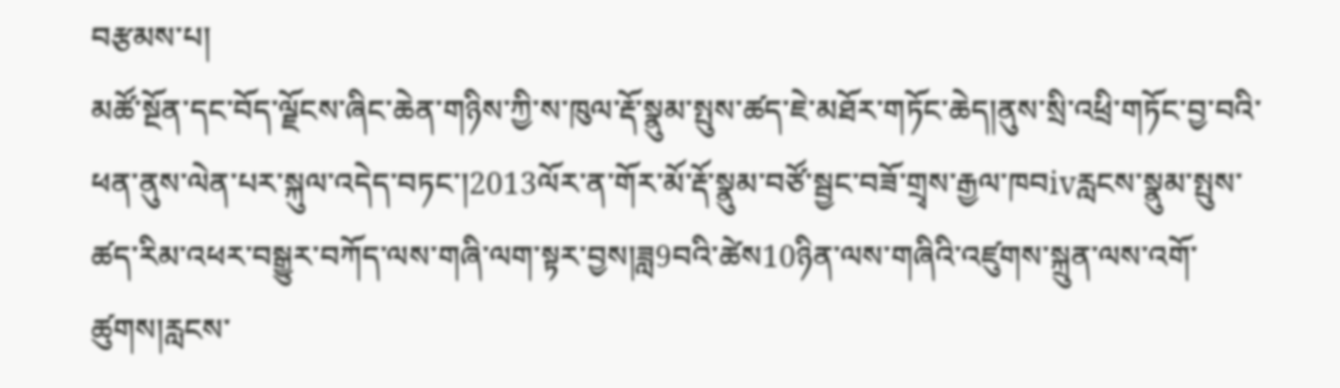བརྩམས་པ།
མཚོ་སྔོན་དང་བོད་ལྗོངས་ཞིང་ཆེན་གཉིས་ཀྱི་ས་ཁུལ་རྡོ་སྣུམ་སྤུས་ཚད་ཇེ་མཐོར་གཏོང་ཆེད།ནུས་སྲི་འཕྲི་གཏོང་བྱ་བའི་ཕན་ནུས་ལེན་པར་སྐུལ་འདེད་བཏང་།2013ལོར་ན་གོར་མོ་རྡོ་སྣུམ་བཙོ་སྦྱང་བཟོ་གྲྭས་རྒྱལ་ཁབivརླངས་སྣུམ་སྤུས་ཚད་རིམ་འཕར་བསྒྱུར་བཀོད་ལས་གཞི་ལག་སྟར་བྱས།ཟླ9བའི་ཚེས10ཉིན་ལས་གཞིའི་འཛུགས་སྐྲུན་ལས་འགོ་ཚུགས།རླངས་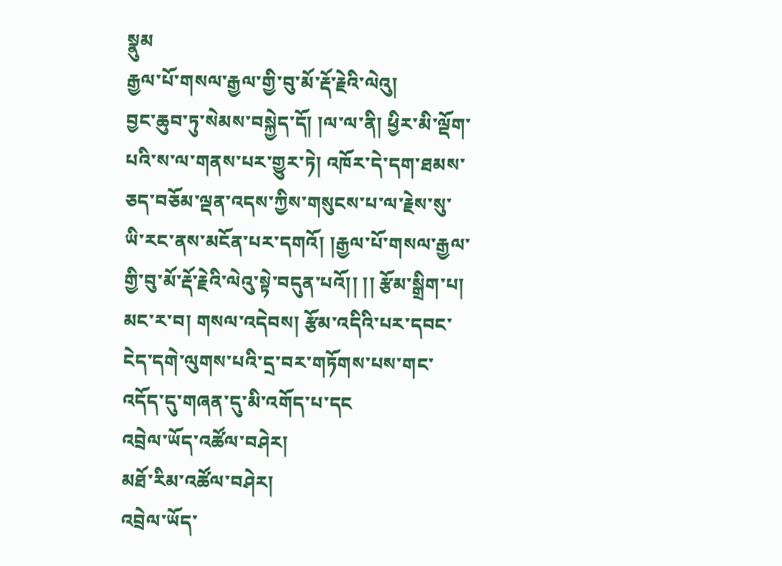སྣུམ
རྒྱལ་པོ་གསལ་རྒྱལ་གྱི་བུ་མོ་རྡོ་རྗེའི་ལེའུ།
བྱང་ཆུབ་ཏུ་སེམས་བསྐྱེད་དོ། །ལ་ལ་ནི། ཕྱིར་མི་ལྡོག་པའི་ས་ལ་གནས་པར་གྱུར་ཏེ། འཁོར་དེ་དག་ཐམས་ཅད་བཅོམ་ལྡན་འདས་ཀྱིས་གསུངས་པ་ལ་རྗེས་སུ་ཡི་རང་ནས་མངོན་པར་དགའོ། །རྒྱལ་པོ་གསལ་རྒྱལ་གྱི་བུ་མོ་རྡོ་རྗེའི་ལེའུ་སྟེ་བདུན་པའོ།། །། རྩོམ་སྒྲིག་པ། མང་ར་བ། གསལ་འདེབས། རྩོམ་འདིའི་པར་དབང་ངེད་དགེ་ལུགས་པའི་དྲ་བར་གཏོགས་པས་གང་འདོད་དུ་གཞན་དུ་མི་འགོད་པ་དང
འབྲེལ་ཡོད་འཚོལ་བཤེར།
མཐོ་རིམ་འཚོལ་བཤེར།
འབྲེལ་ཡོད་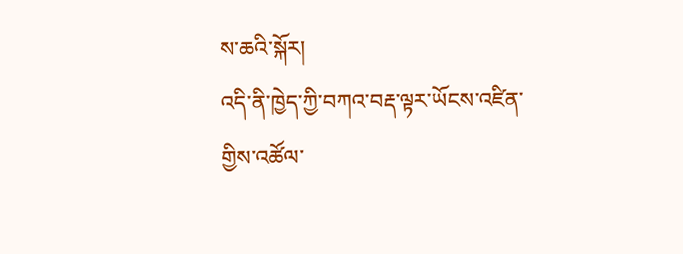ས་ཆའི་སྐོར།
འདི་ནི་ཁྱེད་ཀྱི་བཀའ་བརྡ་ལྟར་ཡོངས་འཛིན་གྱིས་འཚོལ་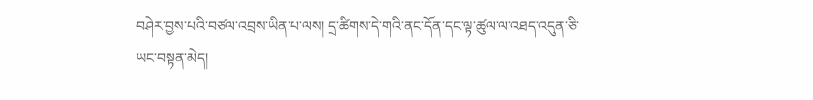བཤེར་བྱས་པའི་བཙལ་འབྲས་ཡིན་པ་ལས། དྲ་ཚིགས་དེ་གའི་ནང་དོན་དང་ལྟ་ཚུལ་ལ་འཐད་འདུན་ཅི་ཡང་བསྟན་མེད།